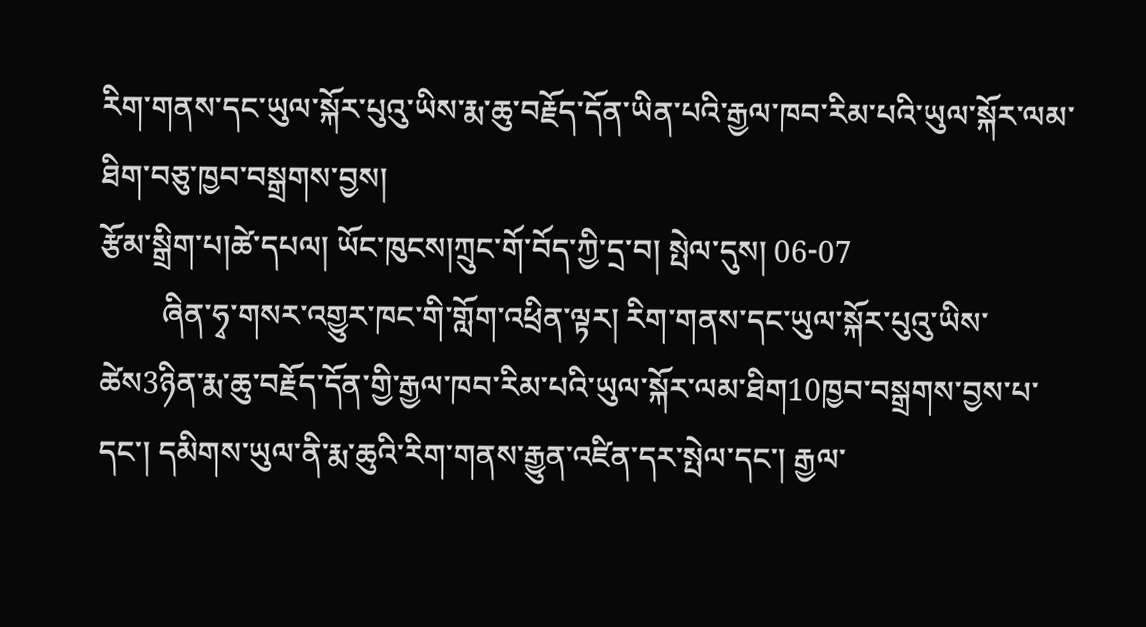རིག་གནས་དང་ཡུལ་སྐོར་པུའུ་ཡིས་རྨ་ཆུ་བརྗོད་དོན་ཡིན་པའི་རྒྱལ་ཁབ་རིམ་པའི་ཡུལ་སྐོར་ལམ་ཐིག་བཅུ་ཁྱབ་བསྒྲགས་བྱས།
རྩོམ་སྒྲིག་པ།ཚེ་དཔལ། ཡོང་ཁུངས།ཀྲུང་གོ་བོད་ཀྱི་དྲ་བ། སྤེལ་དུས། 06-07
        ཞིན་ཧྭ་གསར་འགྱུར་ཁང་གི་གློག་འཕྲིན་ལྟར། རིག་གནས་དང་ཡུལ་སྐོར་པུའུ་ཡིས་ཚེས3ཉིན་རྨ་ཆུ་བརྗོད་དོན་གྱི་རྒྱལ་ཁབ་རིམ་པའི་ཡུལ་སྐོར་ལམ་ཐིག10ཁྱབ་བསྒྲགས་བྱས་པ་དང་། དམིགས་ཡུལ་ནི་རྨ་ཆུའི་རིག་གནས་རྒྱུན་འཛིན་དར་སྤེལ་དང་། རྒྱལ་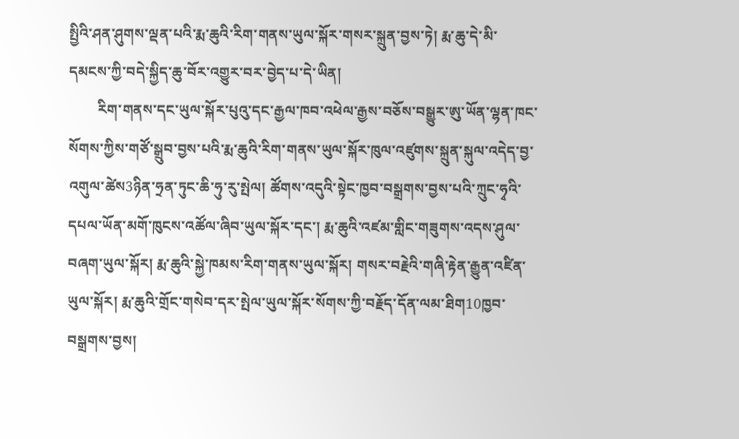སྤྱིའི་ཤན་ཤུགས་ལྡན་པའི་རྨ་ཆུའི་རིག་གནས་ཡུལ་སྐོར་གསར་སྐྲུན་བྱས་ཏེ། རྨ་ཆུ་དེ་མི་དམངས་ཀྱི་བདེ་སྐྱིད་ཆུ་བོར་འགྱུར་བར་བྱེད་པ་དེ་ཡིན།
        རིག་གནས་དང་ཡུལ་སྐོར་པུའུ་དང་རྒྱལ་ཁབ་འཕེལ་རྒྱས་བཅོས་བསྒྱུར་ཨུ་ཡོན་ལྷན་ཁང་སོགས་ཀྱིས་གཙོ་སྒྲུབ་བྱས་པའི་རྨ་ཆུའི་རིག་གནས་ཡུལ་སྐོར་ཁུལ་འཛུགས་སྐྲུན་སྐུལ་འདེད་བྱ་འགུལ་ཚེས3ཉིན་ཧྲན་ཏུང་ཆི་ཧུ་རུ་སྤེལ། ཚོགས་འདུའི་སྟེང་ཁྱབ་བསྒྲགས་བྱས་པའི་ཀྲུང་ཧྭའི་དཔལ་ཡོན་མགོ་ཁུངས་འཚོལ་ཞིབ་ཡུལ་སྐོར་དང་། རྨ་ཆུའི་འཛམ་གླིང་གཟུགས་འདས་ཤུལ་བཞག་ཡུལ་སྐོར། རྨ་ཆུའི་སྐྱེ་ཁམས་རིག་གནས་ཡུལ་སྐོར། གསར་བརྗེའི་གཞི་རྟེན་རྒྱུན་འཛིན་ཡུལ་སྐོར། རྨ་ཆུའི་གྲོང་གསེབ་དར་སྤེལ་ཡུལ་སྐོར་སོགས་ཀྱི་བརྗོད་དོན་ལམ་ཐིག10ཁྱབ་བསྒྲགས་བྱས།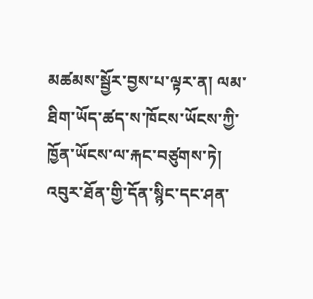མཚམས་སྦྱོར་བྱས་པ་ལྟར་ན། ལམ་ཐིག་ཡོད་ཚད་ས་ཁོངས་ཡོངས་ཀྱི་ཁྱོན་ཡོངས་ལ་རྐང་བཙུགས་ཏེ། འབུར་ཐོན་གྱི་དོན་སྙིང་དང་ཤན་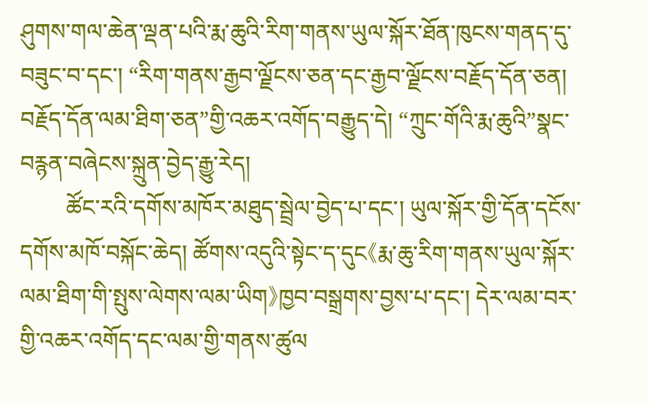ཤུགས་གལ་ཆེན་ལྡན་པའི་རྨ་ཆུའི་རིག་གནས་ཡུལ་སྐོར་ཐོན་ཁུངས་གནད་དུ་བཟུང་བ་དང་། “རིག་གནས་རྒྱབ་ལྗོངས་ཅན་དང་རྒྱབ་ལྗོངས་བརྗོད་དོན་ཅན། བརྗོད་དོན་ལམ་ཐིག་ཅན”གྱི་འཆར་འགོད་བརྒྱུད་དེ། “ཀྲུང་གོའི་རྨ་ཆུའི”སྣང་བརྙན་བཞེངས་སྐྲུན་བྱེད་རྒྱུ་རེད།
        ཚོང་རའི་དགོས་མཁོར་མཐུད་སྦྲེལ་བྱེད་པ་དང་། ཡུལ་སྐོར་གྱི་དོན་དངོས་དགོས་མཁོ་བསྐོང་ཆེད། ཚོགས་འདུའི་སྟེང་ད་དུང《རྨ་ཆུ་རིག་གནས་ཡུལ་སྐོར་ལམ་ཐིག་གི་སྤུས་ལེགས་ལམ་ཡིག》ཁྱབ་བསྒྲགས་བྱས་པ་དང་། དེར་ལམ་བར་གྱི་འཆར་འགོད་དང་ལམ་གྱི་གནས་ཚུལ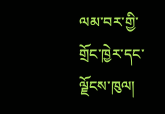ལམ་བར་གྱི་གྲོང་ཁྱེར་དང་ལྗོངས་ཁུལ།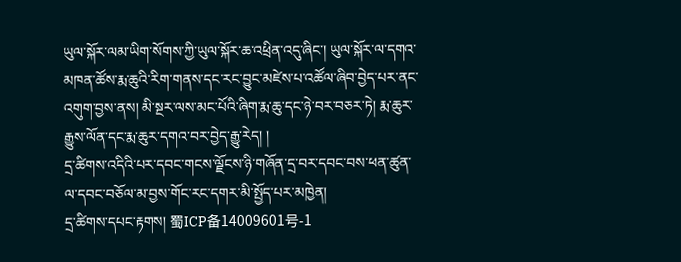ཡུལ་སྐོར་ལམ་ཡིག་སོགས་ཀྱི་ཡུལ་སྐོར་ཆ་འཕྲིན་འདུ་ཞིང་། ཡུལ་སྐོར་ལ་དགའ་མཁན་ཚོས་རྨ་ཆུའི་རིག་གནས་དང་རང་བྱུང་མཛེས་པ་འཚོལ་ཞིབ་བྱེད་པར་ནང་འགུག་བྱས་ནས། མི་སྔར་ལས་མང་པོའི་ཞིག་རྨ་ཆུ་དང་ཉེ་བར་བཅར་ཏེ། རྨ་ཆུར་རྒྱུས་ལོན་དང་རྨ་ཆུར་དགའ་བར་བྱེད་རྒྱུ་རེད། །
དྲ་ཚིགས་འདིའི་པར་དབང་གངས་ལྗོངས་ཉི་གཞོན་དྲ་བར་དབང་བས་ཕན་ཚུན་ལ་དབང་བཅོལ་མ་བྱས་གོང་རང་དགར་མི་སྤྱོད་པར་མཁྱེན།
དྲ་ཚིགས་དཔང་རྟགས། 蜀ICP备14009601号-1